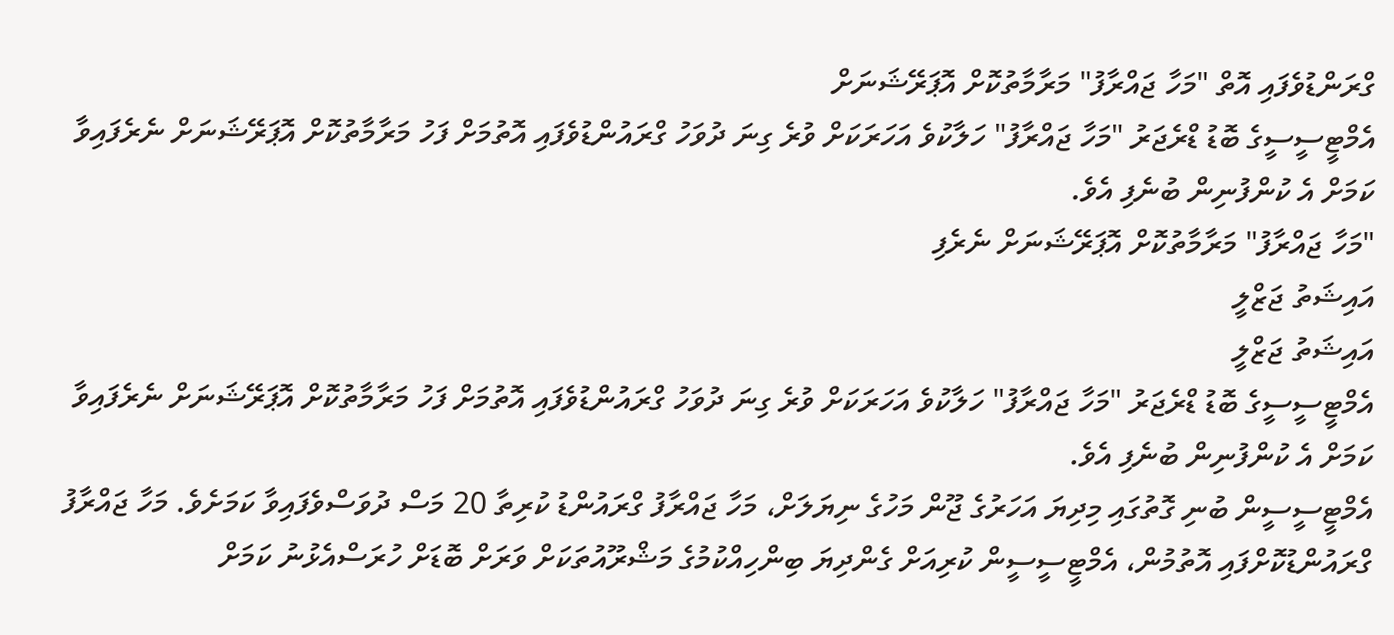ގްރަންޑުވެފައި އޮތް "މަހާ ޖައްރާފު" މަރާމާތުކޮށް އޮޕަރޭޝަނަށް
އެމްޓީސީސީގެ ބޮޑު ޑްރެޖަރު "މަހާ ޖައްރާފު" ހަލާކުވެ އަހަރަކަށް ވުރެ ގިނަ ދުވަހު ގްރައުންޑުވެފައި އޮތުމަށް ފަހު މަރާމާތުކޮށް އޮޕަރޭޝަނަށް ނެރެފައިވާ ކަމަށް އެ ކުންފުނިން ބުނެފި އެވެ.
"މަހާ ޖައްރާފު" މަރާމާތުކޮށް އޮޕަރޭޝަނަށް ނެރެފި
އައިޝަތު ޖަޒްލީ
އައިޝަތު ޖަޒްލީ
އެމްޓީސީސީގެ ބޮޑު ޑްރެޖަރު "މަހާ ޖައްރާފު" ހަލާކުވެ އަހަރަކަށް ވުރެ ގިނަ ދުވަހު ގްރައުންޑުވެފައި އޮތުމަށް ފަހު މަރާމާތުކޮށް އޮޕަރޭޝަނަށް ނެރެފައިވާ ކަމަށް އެ ކުންފުނިން ބުނެފި އެވެ.
އެމްޓީސީސީން ބުނި ގޮތުގައި މިދިޔަ އަހަރުގެ ޖޫން މަހުގެ ނިޔަލަށް، މަހާ ޖައްރާފު ގްރައުންޑު ކުރިތާ 20 މަސް ދުވަސްވެފައިވާ ކަމަށެވެ. މަހާ ޖައްރާފު ގްރައުންޑުކޮށްފައި އޮތުމުން، އެމްޓީސީސީން ކުރިއަށް ގެންދިޔަ ބިންހިއްކުމުގެ މަޝްރޫއުތަކަށް ވަރަށް ބޮޑަށް ހުރަސްއެޅުނު ކަމަށް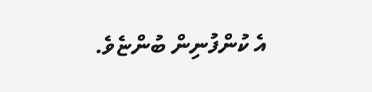އެ ކުންފުނިން ބުންޏެވެ.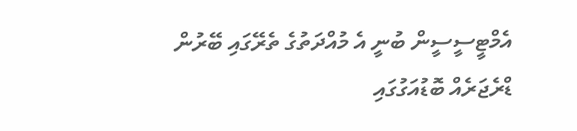އެމްޓީސީސީން ބުނީ އެ މުއްދަތުގެ ތެރޭގައި ބޭރުން ޑްރެޖަރެއް ބޮޑުއަގުގައި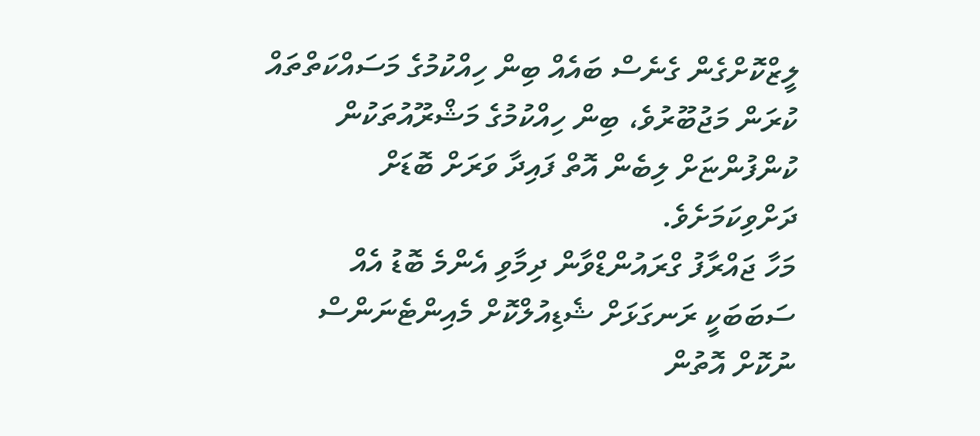ލީޒްކޮށްގެން ގެނެސް ބައެއް ބިން ހިއްކުމުގެ މަސައްކަތްތައް ކުރަން މަޖުބޫރުވެ، ބިން ހިއްކުމުގެ މަޝްރޫއުތަކުން ކުންފުންޏަށް ލިބެން އޮތް ފައިދާ ވަރަށް ބޮޑަށް ދަށްވިކަމަށެވެ.
މަހާ ޖައްރާފު ގްރައުންޑްވާން ދިމާވި އެންމެ ބޮޑު އެއް ސަބަބަކީ ރަނގަޅަށް ޝެޑިއުލްކޮށް މެއިންޓެނަންސް ނުކޮށް އޮތުން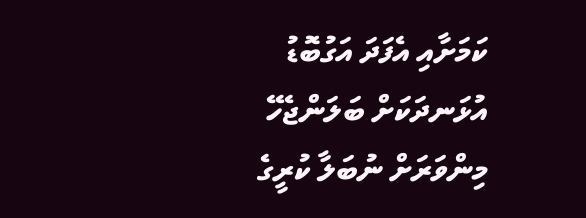ކަމަށާއި އެފަދަ އަގުބޮޑު އުޅަނދަކަށް ބަލަންޖެހޭ މިންވަރަށް ނުބަލާ ކުރީގެ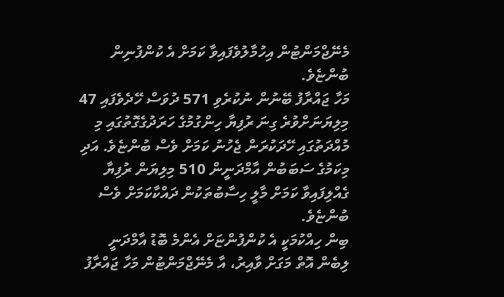މެނޭޖްމަންޓުން އިހުމާލުވެފައިވާ ކަމަށް އެ ކުންފުނިން ބުންޏެވެ.
މަހާ ޖައްރާފު ބޭނުން ނުކުރެވި 571 ދުވަސް ހޭދެވެފައި 47 މިލިޔަނަށްވުރެ ގިނަ ރުފިޔާ ހިންގުމުގެ ހަރަދުގެގޮތުގައި މި މުއްދަތުގައި ހޭދަކުރަން ޖެހުނު ކަމަށް ވެސް ބުންޏެވެ. އަދި މިކަމުގެ ސަބަބުން އާމްދަނީން 510 މިލިޔަން ރުފިޔާ ގެއްލިފައިވާ ކަމަށް މާލީ ހިސާބުތަކުން ދައްކާކަމަށް ވެސް ބުންޏެވެ.
ބިން ހިއްކުމަކީ އެ ކުންފުންޏަށް އެންމެ ބޮޑު އާމްދަނީ ލިބެން އޮތް މަގަށް ވާއިރު، އާ މެނޭޖްމަންޓުން މަހާ ޖައްރާފު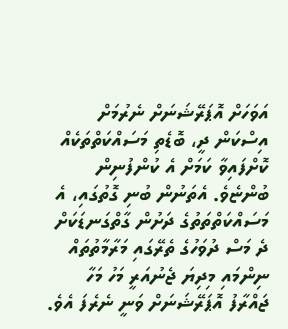އަވަހަށް އޮޕަރޭޝަނަށް ނެރުމަށް އިސްކަން ދީ، ބޮޑެތި މަސައްކަތްތަކެއް ކޮށްފައިވާ ކަމަށް އެ ކުންފުނިން ބުންޏެވެ. އެތަނުން ބުނި ގޮތުގައި، އެ މަސައްކަތްތަތުގެ ދަށުން ގާތްގަނޑަކަށް ދެ މަސް ދުވަހުގެ ތެރޭގައި މަރާމާތުތައް ނިންމައި މިދިޔަ ޖެނުއަރީ މަހު މަހާ ޖައްރާފު އޮޕަރޭޝަނަށް ވަނީ ނެރެފަ އެވެ.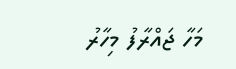މަހާ ޖައްރާފު މިހާރު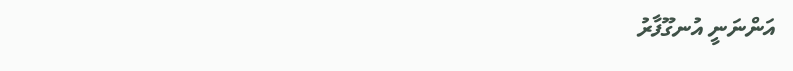އަންނަނީ އުނގޫފާރު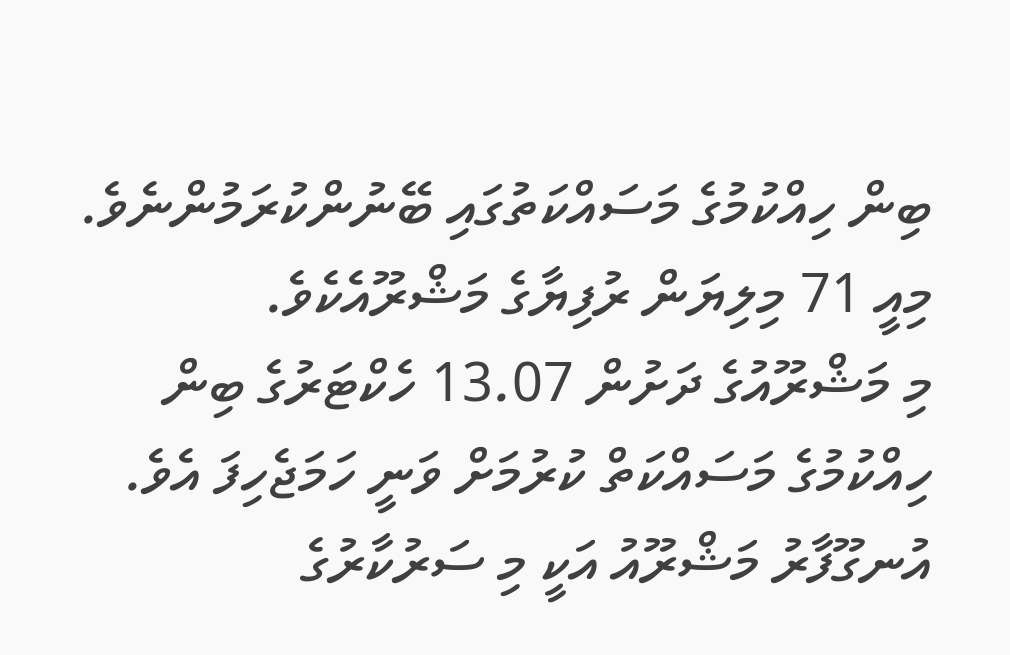ބިން ހިއްކުމުގެ މަސައްކަތުގައި ބޭނުންކުރަމުންނެވެ. މިއީ 71 މިލިޔަން ރުފިޔާގެ މަޝްރޫއެކެވެ.
މި މަޝްރޫއުގެ ދަށުން 13.07 ހެކްޓަރުގެ ބިން ހިއްކުމުގެ މަސައްކަތް ކުރުމަށް ވަނީ ހަމަޖެހިފަ އެވެ. އުނގޫފާރު މަޝްރޫއު އަކީ މި ސަރުކާރުގެ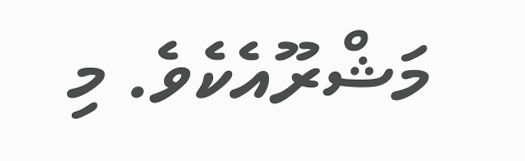މަޝްރޫއެކެވެ. މި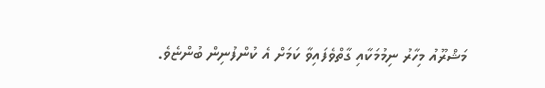މަޝްރޫއު މިހާރު ނިމުމަކާއި ގާތްވެފައިވާ ކަމަށް އެ ކުންފުނިން ބުންޏެވެ.